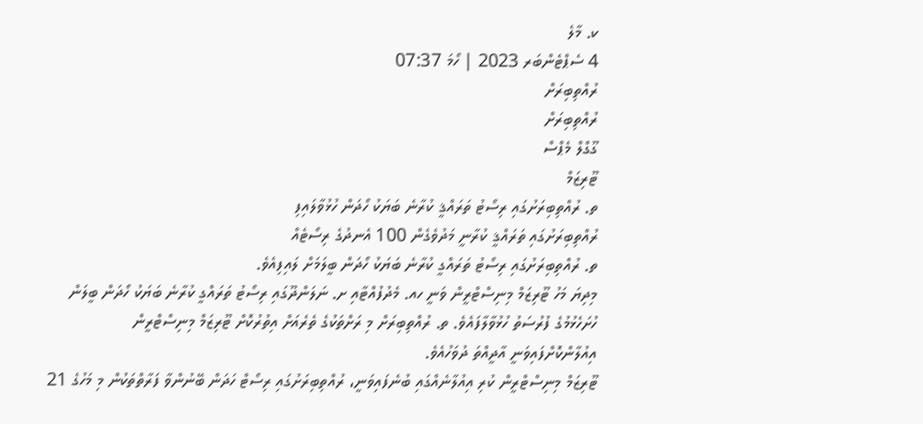ކ. މާލެ
4 ސެޕްޓެންބަރ 2023 | ހޯމަ 07:37
ރުއްތިބިރަށް
ރުއްތިބިރަށް
ގޫގްލް މެޕްސް
ޓޫރިޒަމް
ތ. ރުއްތިބިރަށުގައި ރިސޯޓު ތަރައްޤީ ކުރާނެ ބަޔަކު ހޯދަން ހުޅުވާލައިފި
ރުއްތިބިރަށުގައި ތަރައްޤީ ކުރާނީ މަދުވެގެން 100 އެނދުގެ ރިސޯޓެއް
ތ. ރުއްތިބިރަށުގައި ރިސޯޓު ތަރައްގީ ކުރާނެ ބަޔަކު ހޯދަން ބީލަމަށް ލައިފިއެވެ.
މިދިޔަ މަހު ޓޫރިޒަމް މިނިސްޓްރީން ވަނީ ހއ. މެދުފުއްޓާއި ށ. ނަލަންދޫގައި ރިސޯޓު ތަރައްގީ ކުރާނެ ބަޔަކު ހޯދަން ބީލަން ހުށަހެޅުމުގެ ފުރުސަތު ހުޅުވާލާފައެވެ. ތ. ރުއްތިބިރަށް މި ރަށްތަކުގެ ތެރެއަށް އިތުރުކޮށް ޓޫރިޒަމް މިނިސްޓްރީން އިއުލާންކޮށްފައިވަނީ އާދީއްތަ ދުވަހުއެވެ.
ޓޫރިޒަމް މިނިސްޓްރީން ކުރި އިއުލާނެއްގައި ބުނެފައިވަނީ، ރުއްތިބިރަށުގައި ރިސޯޓް ހަދަން ބޭނުންވާ ފަރާތްތަކުން މި މަހުގެ 21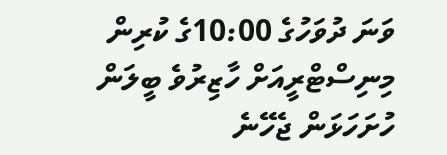ވަނަ ދުވަހުގެ 10:00ގެ ކުރިން މިނިސްޓްރީއަށް ހާޒިރުވެ ބީލަން ހުށަހަޅަން ޖެހޭނެ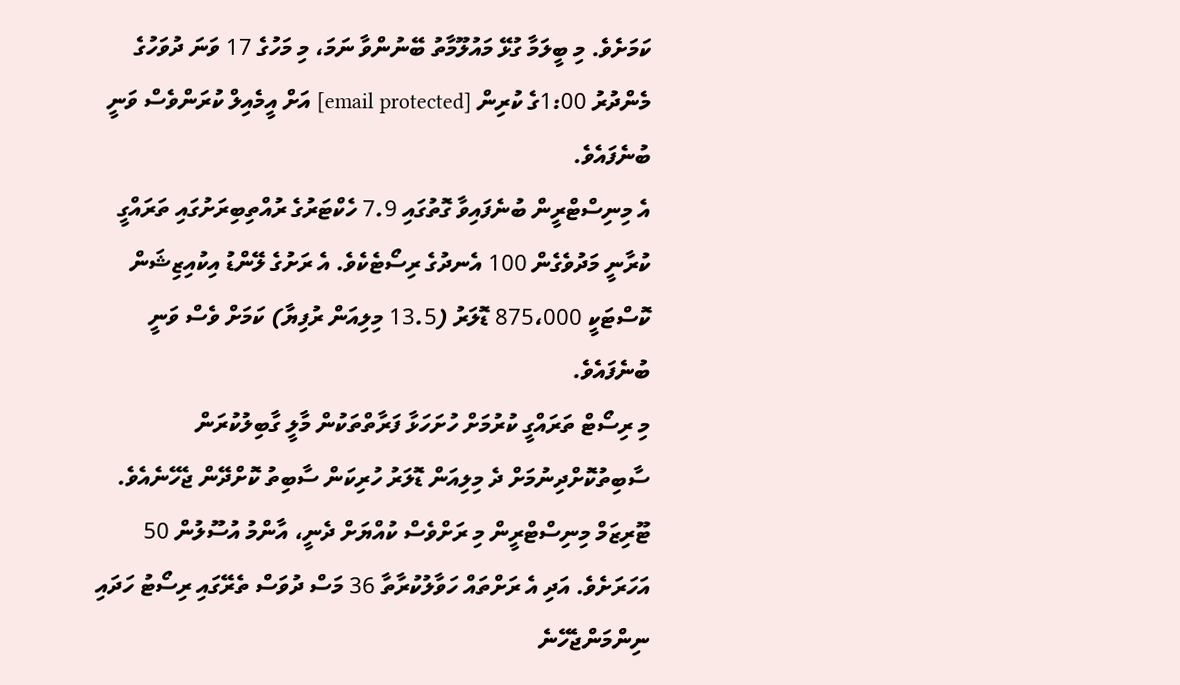ކަމަށެވެ. މި ބީލަމާ ގުޅޭ މައުލޫމާތު ބޭނުންވާ ނަމަ، މި މަހުގެ 17 ވަނަ ދުވަހުގެ މެންދުރު 1:00ގެ ކުރިން [email protected] އަށް އީމެއިލް ކުރަންވެސް ވަނީ ބުނެފައެވެ.
އެ މިނިސްޓްރީން ބުނެފައިވާ ގޮތުގައި 7.9 ހެކްޓަރުގެ ރުއްތިބިރަށުގައި ތަރައްގީ ކުރާނީ މަދުވެގެން 100 އެނދުގެ ރިސޯޓެކެވެ. އެ ރަށުގެ ލޭންޑު އިކުއިޒިޝަން ކޮސްޓަކީ 875،000 ޑޮލަރު (13.5 މިލިއަން ރުފިޔާ) ކަމަށް ވެސް ވަނީ ބުނެފައެވެ.
މި ރިސޯޓް ތަރައްގީ ކުރުމަށް ހުށަހަޅާ ފަރާތްތަކުން މާލީ ގާބިލުކުރަން ސާބިތުކޮށްދިނުމަށް ދެ މިލިއަން ޑޮލަރު ހުރިކަން ސާބިތު ކޮށްދޭން ޖެހޭނެއެވެ.
ޓޫރިޒަމް މިނިސްޓްރީން މި ރަށްވެސް ކުއްޔަށް ދެނީ، އާންމު އުސޫލުން 50 އަހަރަށެވެ. އަދި އެ ރަށްތައް ހަވާލުކުރާތާ 36 މަސް ދުވަސް ތެރޭގައި ރިސޯޓު ހަދައި ނިންމަންޖެހޭނެ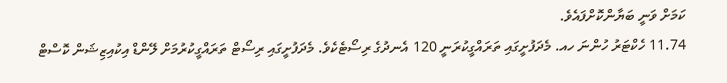ކަމަށް ވަނީ ބަޔާންކޮށްފައެވެ.
11.74 ހެކްޓަރު ހުންނަ ހއ. މެދަފުށީގައި ތަރައްގީކުރަނީ 120 އެނދުގެ ރިސޯޓެކެވެ. މެދަފުށީގައި ރިސޯޓް ތަރައްގީކުރުމަށް ލޭންޑް އިކުއިޒިޝަން ކޮސްޓް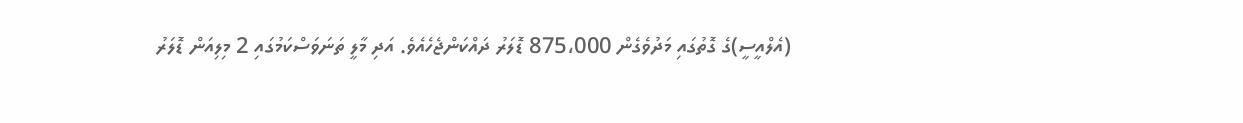(އެލްއީސީ)ގެ ގޮތުގައި މަދުވެގެން 875،000 ޑޮލަރު ދައްކަންޖެހެއެވެ. އަދި މާލީ ތަނަވަސްކަމުގައި 2 މިލިއަން ޑޮލަރު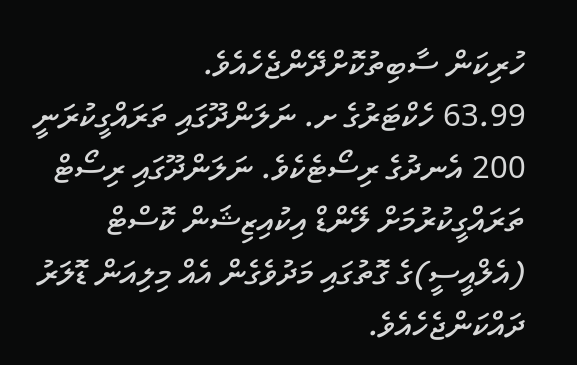ހުރިކަން ސާބިތުކޮށްދޭންޖެހެއެވެ.
63.99 ހެކްޓަރުގެ ށ. ނަލަންދޫގައި ތަރައްގީކުރަނީ 200 އެނދުގެ ރިސޯޓެކެވެ. ނަލަންދޫގައި ރިސޯޓް ތަރައްގީކުރުމަށް ލޭންޑް އިކުއިޒިޝަން ކޮސްޓް (އެލްއީސީ)ގެ ގޮތުގައި މަދުވެގެން އެއް މިލިއަން ޑޮލަރު ދައްކަންޖެހެއެވެ.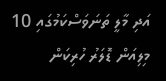އަދި މާލީ ތަނަވަސްކަމުގައި 10 މިލިއަން ޑޮލަރު ހުރިކަން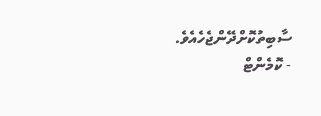ސާބިތުކޮށްދޭންޖެހެއެވެ.
- ކޮމެންޓް